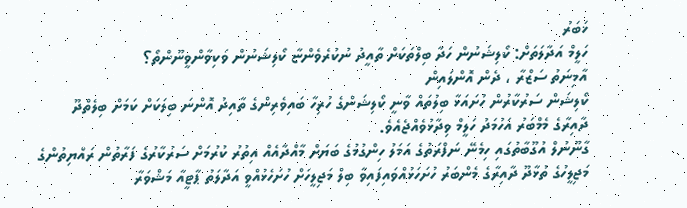ޚަބަރު
ހަލީމް އަދާލަތަށް: ކޯލިޝަނުން ހަދާ ބިލްތަކަށް ތާއީދު ނުކުރެވެންޏާ ކޯލިޝަނުން ވަކިވާންވީނޫންތޯ؟
އާމިނަތު ސަޒްރާ ، ދެން އޮންލައިން
ކޯލިޝަން ސަރުކާރުން ހުށައަޅާ ބިލުތައް ވާނީ ކޯލިޝަންގެ ހުރިހާ ބައިވެރިންގެ ތާއިދު އޮންނަ ބިލަކަށް ކަމަށް ބިލެތްދޫ ދާއިރާގެ މެމްބަރު އަހުމަދު ހަލީމް ވިދާޅުވެއްޖެއެވެ.
ގާނޫނުލް އުގޫބާތުގައި ހިމެނޭ ނަފްރަތުގެ އަމަލު ހިންގުމުގެ ބަޔަށް މާއްދާއެއް އިތުރު ކުރުމަށް ސަރުކާރުގެ ފަރާތުން ރައްޔިތުންގެ މަޖިލީހުގެ ތުޅާދޫ ދާއިރާގެ މެންބަރު ހުށަހަޅުއްވައިފައިވާ ބިލް މަޖިލީހަށް ހުށަހެޅުއްވީ އަދާލަތު ޕާޓީއާ މަޝްވަރާ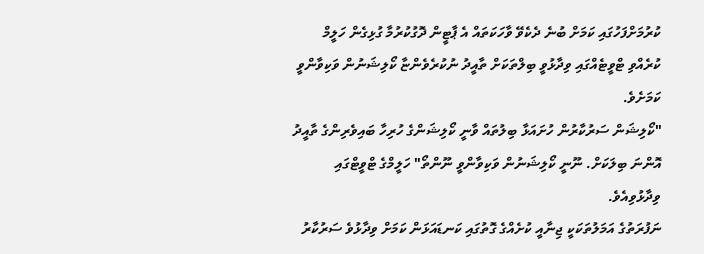ކުރުމަށްފަހުގައި ކަމަށް ބުނެ ދެކެވޭ ވާހަކަތައް އެ ޕާޓީން ދޮގުކުރުމާ ގުޅިގެން ހަލީމް ކުރެއްވި ޓްވީޓެއްގައި ވިދާޅުވީ ބިލްތަކަށް ތާއީދު ނުކުރެވެންޏާ ކޯލިޝަނުން ވަކިވާންވީ ކަމަށެވެ.
"ކޯލިޝަން ސަރުކާރުން ހުށައަޅާ ބިލުތައް ވާނީ ކޯލިޝަންގެ ހުރިހާ ބައިވެރިންގެ ތާއީދު އޮންނަ ބިލަކަށް. ނޫނީ ކޯލިޝަނުން ވަކިވާންވީ ނޫންތޯ" ހަލީމްގެ ޓްވީޓްގައި ވިދާޅުވިއެވެ.
ނަފުރަތުގެ އަމަލުތަކަކީ ޖިނާއީ ކުށެއްގެ ގޮތުގައި ކަނޑައަޅަން ކަމަށް ވިދާޅުވެ ސަރުކާރު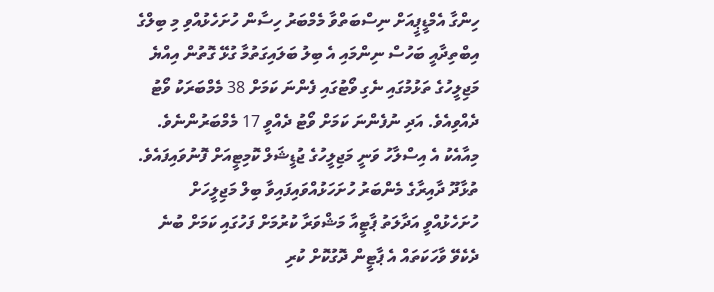ހިންގާ އެމްޑީޕީއަށް ނިސްބަތްވާ މެމްބަރު ހިސާން ހުށަހެޅުއްވި މި ބިލްގެ އިބްތިދާއީ ބަހުސް ނިންމައި އެ ބިލު ބަލައިގަތުމާ ގުޅޭ ގޮތުން އިއްޔެ މަޖިލީހުގެ ތަޅުމުގައި ނެގި ވޯޓުގައި ފެންނަ ކަމަށް 38 މެމްބަރަކު ވޯޓު ދެއްވިއެވެ. އަދި ނުފެންނަ ކަމަށް ވޯޓު ދެއްވީ 17 މެމްބަރުންނެވެ. މިއާއެކު އެ އިސްލާހު ވަނީ މަޖިލީހުގެ ޖުޑީޝަލް ކޮމިޓީއަށް ފޮނުވައިފައެވެ.
ތުޅާދޫ ދާއިރާގެ މެންބަރު ހުށަހަޅުއްވައިފައިވާ ބިލް މަޖިލީހަށް ހުށަހެޅުއްވީ އަދާލަތު ޕާޓީއާ މަޝްވަރާ ކުރުމަށް ފަހުގައި ކަމަށް ބުނެ ދެކެވޭ ވާހަކަތައް އެ ޕާޓީން ދޮގުކޮށް ކުރި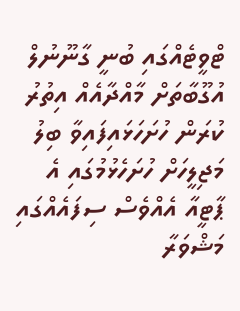ޓްވީޓެއްގައި ބުނީ ގާނޫނުލް އުގޫބާތަށް މާއްދާއެއް އިތުރު ކުރަން ހުށަހަޅައިފައިވާ ބިލު މަޖިލީހަށް ހުށަހެޅުމުގައި އެ ޕާޓީއާ އެއްވެސް ސިފައެއްގައި މަޝްވަރާ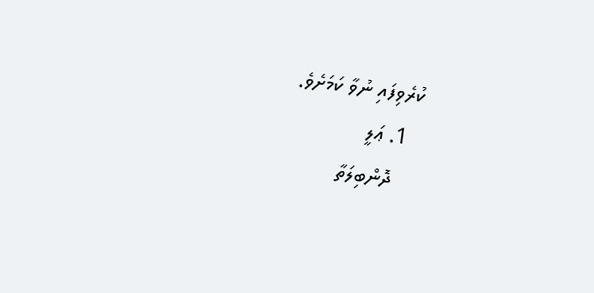ކުރެވިފައި ނުވާ ކަމަށެވެ.
  1. ޢަލީ
    ދޮންބިލަތާ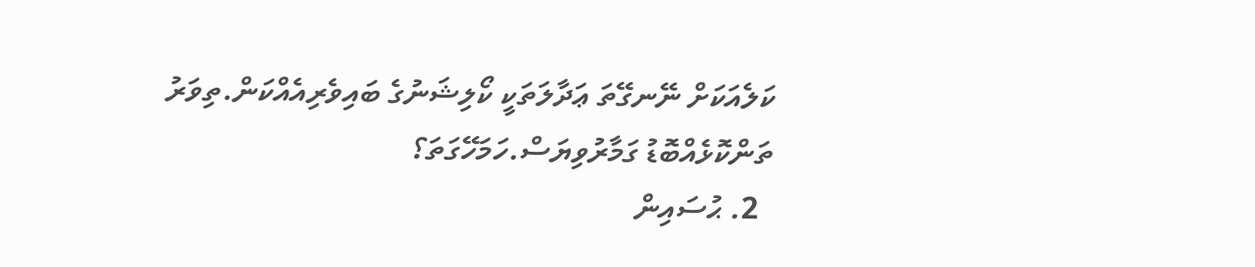ކަލެއަކަށް ނޭނގޭތަ ޢަދާލަތަކީ ކޯލިޝަނުގެ ބައިވެރިއެއްކަން.ތިވަރު ތަންކޮޅެއްބޮޑު ގަމާރުވިޔަސް.ހަމަހޭގަތަ؟
  2. ޙުސައިން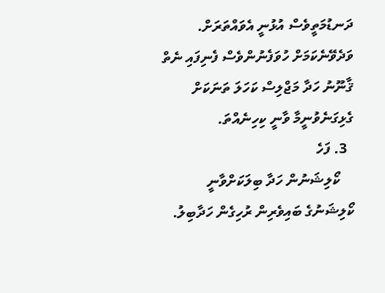ދަނޑުމަތީވެސް އުޅުނީ އެވައްތަރަށް. ވަދެވޭނެކަމަށް ހުވަފެނުންވެސް ފެނިފައި ނެތް ޤާނޫނު ހަދާ މަޖްލިސް ކަހަލަ ތަނަކަށް ގެޅިގަނެވުނީމާ ވާނީ ކިހިނެއްތަ.
  3. ފަހެ
    ކޯލިޝަނުން ހަދާ ބިލަކަށްވާނީ ކޯލިޝަނުގެ ބައިވެރިން ރުހިގެން ހަދާބިލު.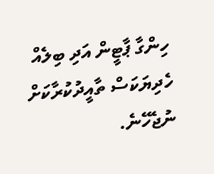ހިންގާ ޕާޓީން އަދި ބިލެއް ހެދިޔަކަސް ތާއީދުކުރާކަށް ނުޖެހޭނެ.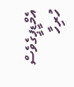އެމްޑީޕީގެވެސް ހުރިހާ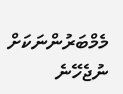މެމްބަރުންނަކަށް ނުޖެހޭނެ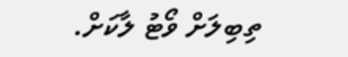ތިބިލަށް ވޯޓު ލާކަށް.